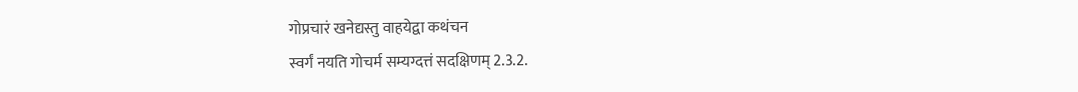गोप्रचारं खनेद्यस्तु वाहयेद्वा कथंचन
स्वर्गं नयति गोचर्म सम्यग्दत्तं सदक्षिणम् 2.3.2.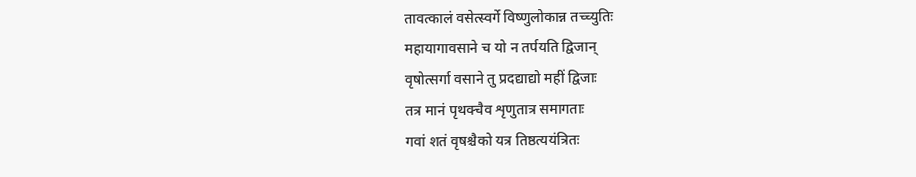तावत्कालं वसेत्स्वर्गे विष्णुलोकान्न तच्च्युतिः
महायागावसाने च यो न तर्पयति द्विजान्
वृषोत्सर्गा वसाने तु प्रदद्याद्यो महीं द्विजाः
तत्र मानं पृथक्चैव शृणुतात्र समागताः
गवां शतं वृषश्चैको यत्र तिष्ठत्ययंत्रितः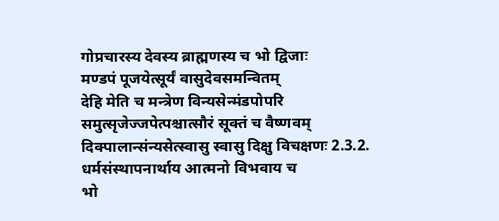गोप्रचारस्य देवस्य ब्राह्मणस्य च भो द्विजाः
मण्डपं पूजयेत्सूर्यं वासुदेवसमन्वितम्
देहि मेति च मन्त्रेण विन्यसेन्मंडपोपरि
समुत्सृजेज्जपेत्पश्चात्सौरं सूक्तं च वैष्णवम्
दिक्पालान्संन्यसेत्स्वासु स्वासु दिक्षु विचक्षणः 2.3.2.
धर्मसंस्थापनार्थाय आत्मनो विभवाय च
भो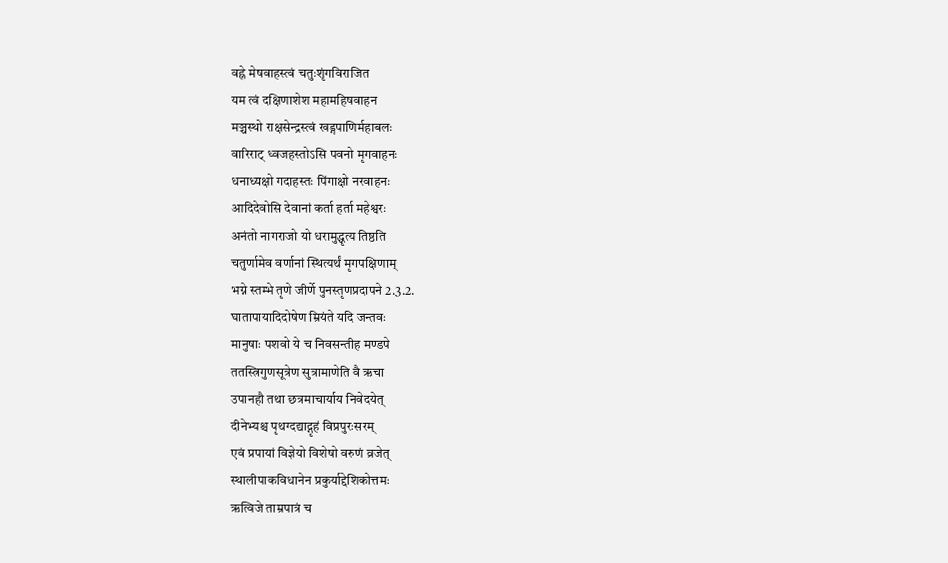वह्ने मेषवाहस्त्वं चतुःशृंगविराजित
यम त्वं दक्षिणाशेश महामहिषवाहन
मञ्चस्थो राक्षसेन्द्रस्त्वं खड्गपाणिर्महाबलः
वारिराट् ध्वजहस्तोऽसि पवनो मृगवाहनः
धनाध्यक्षो गदाहस्तः पिंगाक्षो नरवाहनः
आदिदेवोसि देवानां कर्ता हर्ता महेश्वरः
अनंतो नागराजो यो धरामुद्धृत्य तिष्ठति
चतुर्णामेव वर्णानां स्थित्यर्थं मृगपक्षिणाम्
भग्ने स्तम्भे तृणे जीर्णे पुनस्तृणप्रदापने 2.3.2.
घातापायादिदोषेण म्रियंते यदि जन्तवः
मानुषाः पशवो ये च निवसन्तीह मण्डपे
ततस्त्रिगुणसूत्रेण सुत्रामाणेति वै ऋचा
उपानहौ तथा छत्रमाचार्याय निवेदयेत्
दीनेभ्यश्च पृथग्दद्याद्गृहं विप्रपुरःसरम्
एवं प्रपायां विज्ञेयो विशेषो वरुणं व्रजेत्
स्थालीपाकविधानेन प्रकुर्याद्देशिकोत्तमः
ऋत्विजे ताम्रपात्रं च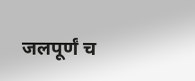जलपूर्णं च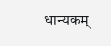धान्यकम्